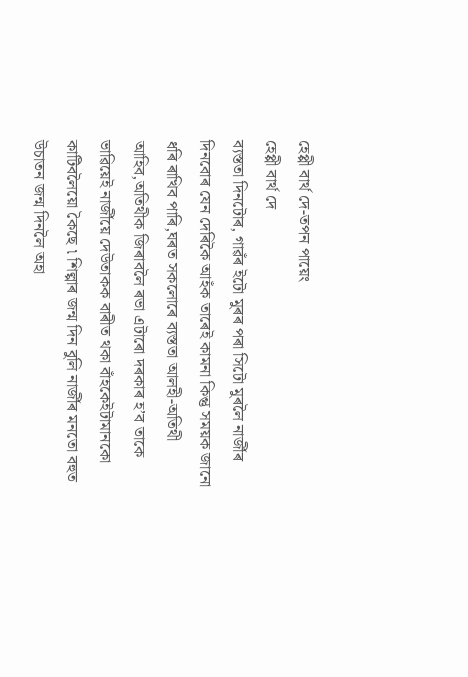হেপ্পী বাৰ্থ দে-তপন পায়েং
হেপ্পী বাৰ্থ দে
ব্যস্ততা দিনটোৰ, গাৱঁৰ ইটো মুৰৰ পৰা সিটো মুৰলৈ নাৰ্জীৰ দিনবোৰ যেন দেৰিকৈ আহঁক তাৰেই কামনা কিন্তু সময়ক জানো ধৰি ৰাখিব পাৰি,ঘৰত সকলোৰে ব্যস্ততা আলহী-অতিথী আহিব,অতিথীক জিৰাবলৈ ৰভা এটাৰো দৰকাৰ হ’ব তাকে ভাৱিয়েই নাৰ্জীয়ে দেউতাকক বাৰীত থকা বাঁহকেইটামানকো কাটিবলৈয়ো কৈছে ৷ শিল্পাৰ জন্ম দিন বুলি নাৰ্জীৰ মনতো বহুত উচাতন জন্ম দিনলৈ অহা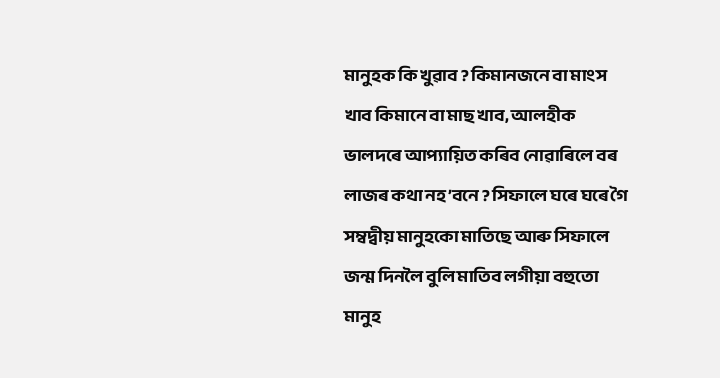মানুহক কি খুৱাব ? কিমানজনে বা মাংস খাব কিমানে বা মাছ খাব, আলহীক ভালদৰে আপ্যায়িত কৰিব নোৱাৰিলে বৰ লাজৰ কথা নহ’বনে ? সিফালে ঘৰে ঘৰে গৈ সম্বদ্বীয় মানুহকো মাতিছে আৰু সিফালে জন্ম দিনলৈ বুলি মাতিব লগীয়া বহুতো মানুহ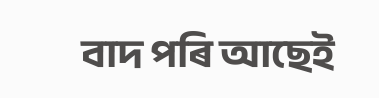বাদ পৰি আছেই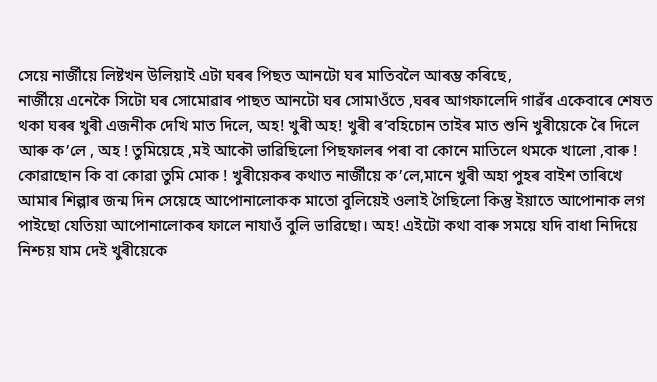সেয়ে নাৰ্জীয়ে লিষ্টখন উলিয়াই এটা ঘৰৰ পিছত আনটো ঘৰ মাতিবলৈ আৰম্ভ কৰিছে,
নাৰ্জীয়ে এনেকৈ সিটো ঘৰ সোমোৱাৰ পাছত আনটো ঘৰ সোমাওঁতে ,ঘৰৰ আগফালেদি গাৱঁৰ একেবাৰে শেষত থকা ঘৰৰ খুৰী এজনীক দেখি মাত দিলে, অহ! খুৰী অহ! খুৰী ৰ’বহিচোন তাইৰ মাত শুনি খুৰীয়েকে ৰৈ দিলে আৰু ক’লে , অহ ! তুমিয়েহে ,মই আকৌ ভাৱিছিলো পিছফালৰ পৰা বা কোনে মাতিলে থমকে খালো ,বাৰু ! কোৱাছোন কি বা কোৱা তুমি মোক ! খুৰীয়েকৰ কথাত নাৰ্জীয়ে ক’লে,মানে খুৰী অহা পুহৰ বাইশ তাৰিখে আমাৰ শিল্পাৰ জন্ম দিন সেয়েহে আপোনালোকক মাতো বুলিয়েই ওলাই গৈছিলো কিন্তু ইয়াতে আপোনাক লগ পাইছো যেতিয়া আপোনালোকৰ ফালে নাযাওঁ বুলি ভাৱিছো। অহ! এইটো কথা বাৰু সময়ে যদি বাধা নিদিয়ে নিশ্চয় যাম দেই খুৰীয়েকে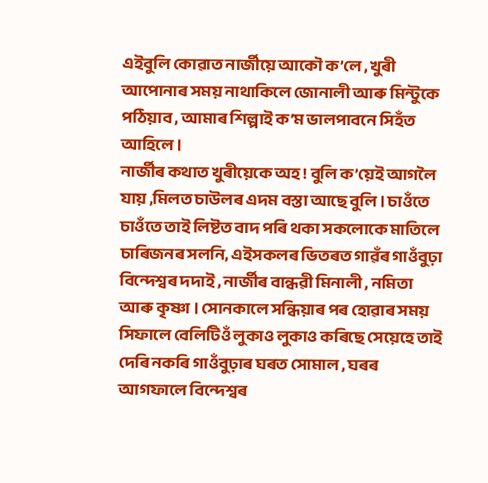এইবুলি কোৱাত নাৰ্জীয়ে আকৌ ক’লে , খুৰী আপোনাৰ সময় নাথাকিলে জোনালী আৰু মিন্টুকে পঠিয়াব , আমাৰ শিল্পাই ক’ম ভালপাবনে সিহঁত আহিলে ।
নাৰ্জীৰ কথাত খুৰীয়েকে অহ ! বুলি ক’য়েই আগলৈ যায় ,মিলত চাউলৰ এদম বস্তা আছে বুলি । চাওঁতে চাওঁতে তাই লিষ্টত বাদ পৰি থকা সকলোকে মাতিলে চাৰিজনৰ সলনি, এইসকলৰ ভিতৰত গাৱঁৰ গাওঁবুঢ়া বিন্দেশ্বৰ দদাই , নাৰ্জীৰ বান্ধৱী মিনালী , নমিতা আৰু কৃষ্ণা । সোনকালে সন্ধিয়াৰ পৰ হোৱাৰ সময় সিফালে বেলিটিওঁ লুকাও লুকাও কৰিছে সেয়েহে তাই দেৰি নকৰি গাওঁবুঢ়াৰ ঘৰত সোমাল , ঘৰৰ আগফালে বিন্দেশ্বৰ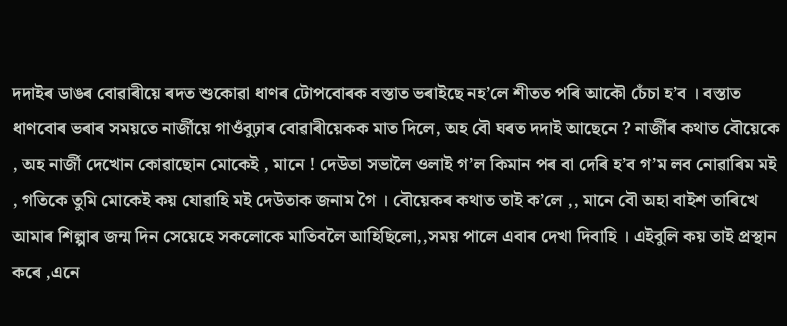দদাইৰ ডাঙৰ বোৱাৰীয়ে ৰদত শুকোৱা ধাণৰ টোপবোৰক বস্তাত ভৰাইছে নহ’লে শীতত পৰি আকৌ চেঁচা হ’ব । বস্তাত ধাণবোৰ ভৰাৰ সময়তে নাৰ্জীয়ে গাওঁবুঢ়াৰ বোৱাৰীয়েকক মাত দিলে, অহ বৌ ঘৰত দদাই আছেনে ? নাৰ্জীৰ কথাত বৌয়েকে , অহ নাৰ্জী দেখোন কোৱাছোন মোকেই , মানে ! দেউতা সভালৈ ওলাই গ’ল কিমান পৰ বা দেৰি হ’ব গ’ম লব নোৱাৰিম মই , গতিকে তুমি মোকেই কয় যোৱাহি মই দেউতাক জনাম গৈ । বৌয়েকৰ কথাত তাই ক’লে ,, মানে বৌ অহা বাইশ তাৰিখে আমাৰ শিল্পাৰ জন্ম দিন সেয়েহে সকলোকে মাতিবলৈ আহিছিলো,,সময় পালে এবাৰ দেখা দিবাহি । এইবুলি কয় তাই প্ৰস্থান কৰে ,এনে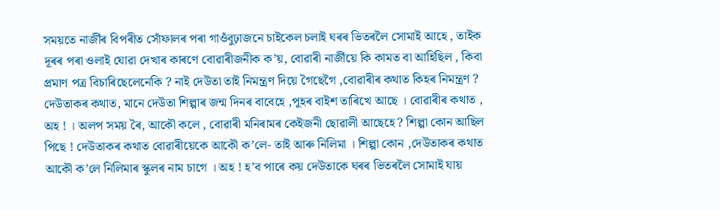সময়তে নাৰ্জীৰ বিপৰীত সোঁফালৰ পৰা গাওঁবুঢ়াজনে চাইকেল চলাই ঘৰৰ ভিতৰলৈ সোমাই আহে , তাইক দূৰৰ পৰা ওলাই যোৱা দেখাৰ কাৰণে বোৱাৰীজনীক ক’য়, বোৱাৰী নাৰ্জীয়ে কি কামত বা আহিছিল , কিবা প্ৰমাণ পত্ৰ বিচাৰিছেলেনেকি ? নাই দেউতা তাই নিমন্ত্ৰণ দিয়ে গৈছেগৈ ,বোৱাৰীৰ কথাত কিহৰ নিমন্ত্ৰণ ? দেউতাকৰ কথাত, মানে দেউতা শিল্পাৰ জন্ম দিনৰ বাবেহে ,পুহৰ বাইশ তাৰিখে আছে । বোৱাৰীৰ কথাত , অহ ! । অলপ সময় ৰৈ, আকৌ কলে , বোৱাৰী মনিৰামৰ কেইজনী ছোৱালী আছেহে ? শিল্পা কোন আছিল পিছে ! দেউতাকৰ কথাত বোৱাৰীয়েকে আকৌ ক’লে- তাই আৰু নিলিমা । শিল্পা কোন ,দেউতাকৰ কথাত আকৌ ক’লে নিলিমাৰ স্কুলৰ নাম চাগে । অহ ! হ’ব পাৰে কয় দেউতাকে ঘৰৰ ভিতৰলৈ সোমাই যায়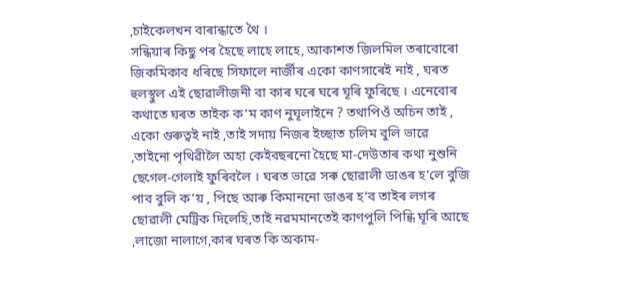,চাইকেলখন বাৰান্ধাতে থৈ ।
সন্ধিয়াৰ কিছু পৰ হৈছে লাহে লাহে, আকাশত জিলমিল তৰাবোৰো জিকমিকাব ধৰিছে সিফালে নাৰ্জীৰ একো কাণসাৰেই নাই , ঘৰত হুলস্থুল এই ছোৱালীজনী বা কাৰ ঘৰে ঘৰে ঘূৰি ফুৰিছে । এনেবোৰ কথাতে ঘৰত তাইক ক’ম কাণ নুঘূলাইনে ? তথাপিওঁ অচিন তাই , একো গুৰুত্বই নাই ,তাই সদায় নিজৰ ইচ্ছাত চলিম বুলি ভাৱে ,তাইনো পৃথিৱীলৈ অহা কেইবছৰনো হৈছে মা-দেউতাৰ কথা নুশুনি ছেগেল-গেলাই ফুৰিবলৈ । ঘৰত ভাৱে সৰু ছোৱালী ডাঙৰ হ’লে বুজি পাব বুলি ক’য় , পিছে আৰু কিমাননো ডাঙৰ হ’ব তাইৰ লগৰ ছোৱালী মেট্ৰিক দিলেহি,তাই নৱমমানতেই কাণপুলি পিন্ধি ঘূৰি আছে ,লাজো নালাগে,কাৰ ঘৰত কি অকাম-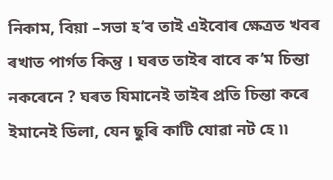নিকাম, বিয়া –সভা হ’ব তাই এইবোৰ ক্ষেত্ৰত খবৰ ৰখাত পাৰ্গত কিন্তু । ঘৰত তাইৰ বাবে ক’ম চিন্তা নকৰেনে ? ঘৰত যিমানেই তাইৰ প্ৰতি চিন্তা কৰে ইমানেই ডিলা, যেন ছুৰি কাটি যোৱা নট হে ৷৷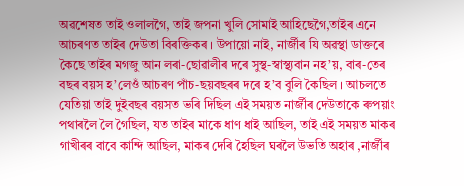অৱশেষত তাই ওলালগৈ, তাই জপনা খুলি সোমাই আহিছেগৈ,তাইৰ এনে আচৰণত তাইৰ দেউতা বিৰক্তিকৰ । উপায়ো নাই, নাৰ্জীৰ যি অৱস্থা ডাক্তৰে কৈছে তাইৰ মগজু আন লৰা-ছোৱালীৰ দৰে সুস্থ-স্বাস্থ্যবান নহ’য়, বাৰ-তেৰ বছৰ বয়স হ’লেওঁ আচৰণ পাঁচ-ছয়বছৰৰ দৰে হ’ব বুলি কৈছিল । আচলতে যেতিয়া তাই দুইবছৰ বয়সত ভৰি দিছিল এই সময়ত নাৰ্জীৰ দেউতাকে ৰুপয়াং পথাৰলৈ লৈ গৈছিল, যত তাইৰ মাকে ধাণ ধাই আছিল, তাই এই সময়ত মাকৰ গাখীৰৰ বাবে কান্দি আছিল, মাকৰ দেৰি হৈছিল ঘৰলৈ উভতি অহাৰ ,নাৰ্জীৰ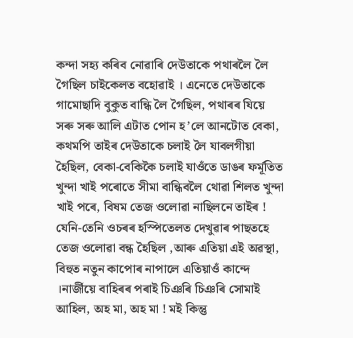কন্দা সহ্য কৰিব নোৱাৰি দেউতাকে পথাৰলৈ লৈ গৈছিল চাইকেলত বহোৱাই । এনেতে দেউতাকে গামোছাদি বুকুত বান্ধি লৈ গৈছিল, পথাৰৰ যিয়ে সৰু সৰু আলি এটাত পোন হ’লে আনটোত বেকা, কথমপি তাইৰ দেউতাকে চলাই লৈ যাবলগীয়া হৈছিল, বেকা-বেকিকৈ চলাই যাওঁতে ডাঙৰ ফৰ্মূতিত খুন্দা খাই পৰোতে সীমা বান্ধিবলৈ থোৱা শিলত খুন্দা খাই পৰে, বিষম তেজ ওলোৱা নাছিলনে তাইৰ ! যেনি-তেনি ওচৰৰ হস্পিতেলত দেখুৱাৰ পাছতহে তেজ ওলোৱা বন্ধ হৈছিল ,আৰু এতিয়া এই অৱস্থা, বিহুত নতুন কাপোৰ নাপালে এতিয়াওঁ কান্দে ।নাৰ্জীয়ে বাহিৰৰ পৰাই চিঞৰি চিঞৰি সোমাই আহিল, অহ মা, অহ মা ! মই কিন্তু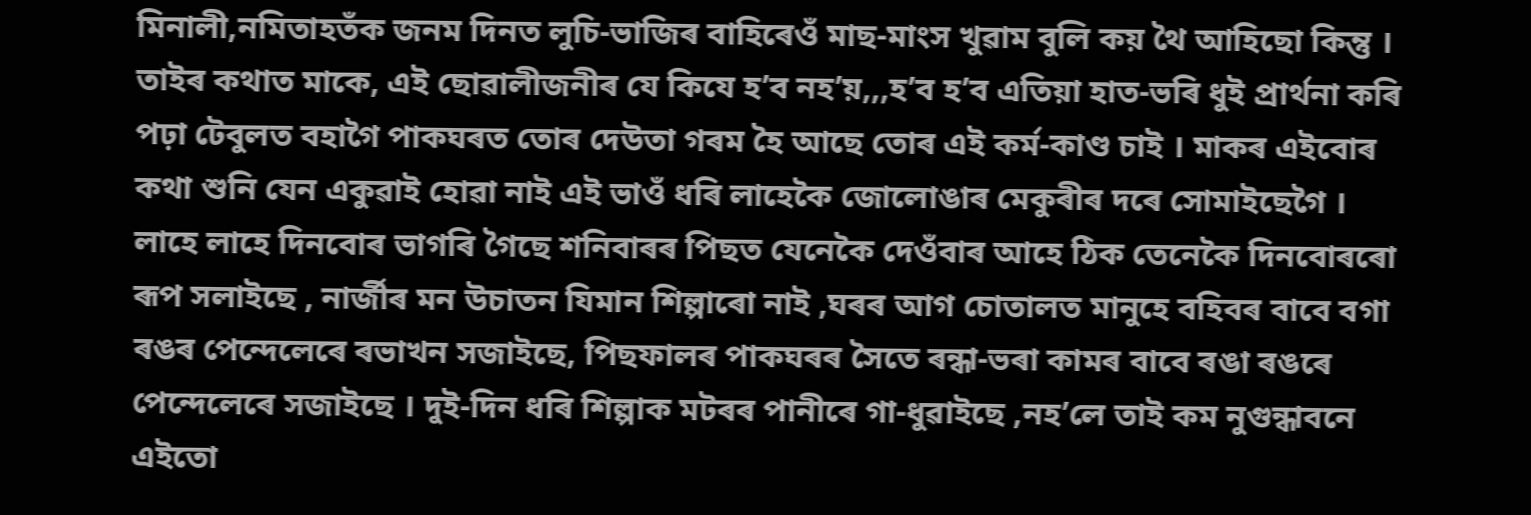মিনালী,নমিতাহতঁক জনম দিনত লুচি-ভাজিৰ বাহিৰেওঁ মাছ-মাংস খুৱাম বুলি কয় থৈ আহিছো কিন্তু । তাইৰ কথাত মাকে, এই ছোৱালীজনীৰ যে কিযে হ’ব নহ’য়,,,হ’ব হ’ব এতিয়া হাত-ভৰি ধুই প্ৰাৰ্থনা কৰি পঢ়া টেবুলত বহাগৈ পাকঘৰত তোৰ দেউতা গৰম হৈ আছে তোৰ এই কৰ্ম-কাণ্ড চাই । মাকৰ এইবোৰ কথা শুনি যেন একুৱাই হোৱা নাই এই ভাওঁ ধৰি লাহেকৈ জোলোঙাৰ মেকুৰীৰ দৰে সোমাইছেগৈ ।
লাহে লাহে দিনবোৰ ভাগৰি গৈছে শনিবাৰৰ পিছত যেনেকৈ দেওঁবাৰ আহে ঠিক তেনেকৈ দিনবোৰৰো ৰূপ সলাইছে , নাৰ্জীৰ মন উচাতন যিমান শিল্পাৰো নাই ,ঘৰৰ আগ চোতালত মানুহে বহিবৰ বাবে বগা ৰঙৰ পেন্দেলেৰে ৰভাখন সজাইছে, পিছফালৰ পাকঘৰৰ সৈতে ৰন্ধা-ভৰা কামৰ বাবে ৰঙা ৰঙৰে পেন্দেলেৰে সজাইছে । দুই-দিন ধৰি শিল্পাক মটৰৰ পানীৰে গা-ধুৱাইছে ,নহ’লে তাই কম নুগুন্ধাবনে এইতো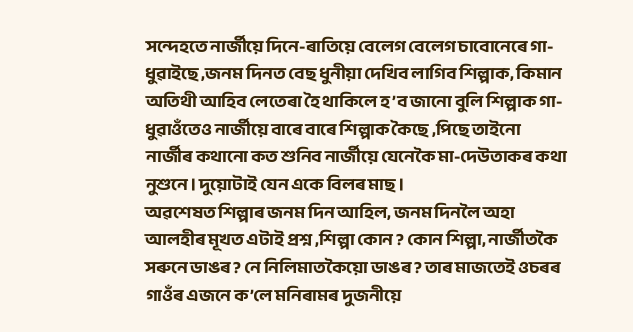সন্দেহতে নাৰ্জীয়ে দিনে-ৰাতিয়ে বেলেগ বেলেগ চাবোনেৰে গা-ধুৱাইছে ,জনম দিনত বেছ ধুনীয়া দেখিব লাগিব শিল্পাক, কিমান অতিথী আহিব লেতেৰা হৈ থাকিলে হ’ব জানো বুলি শিল্পাক গা-ধুৱাওঁতেও নাৰ্জীয়ে বাৰে বাৰে শিল্পাক কৈছে ,পিছে তাইনো নাৰ্জীৰ কথানো কত শুনিব নাৰ্জীয়ে যেনেকৈ মা-দেউতাকৰ কথা নুশুনে। দুয়োটাই যেন একে বিলৰ মাছ ।
অৱশেষত শিল্পাৰ জনম দিন আহিল, জনম দিনলৈ অহা আলহীৰ মূখত এটাই প্ৰশ্ন ,শিল্পা কোন ? কোন শিল্পা, নাৰ্জীতকৈ সৰুনে ডাঙৰ ? নে নিলিমাতকৈয়ো ডাঙৰ ? তাৰ মাজতেই ওচৰৰ গাওঁৰ এজনে ক’লে মনিৰামৰ দুজনীয়ে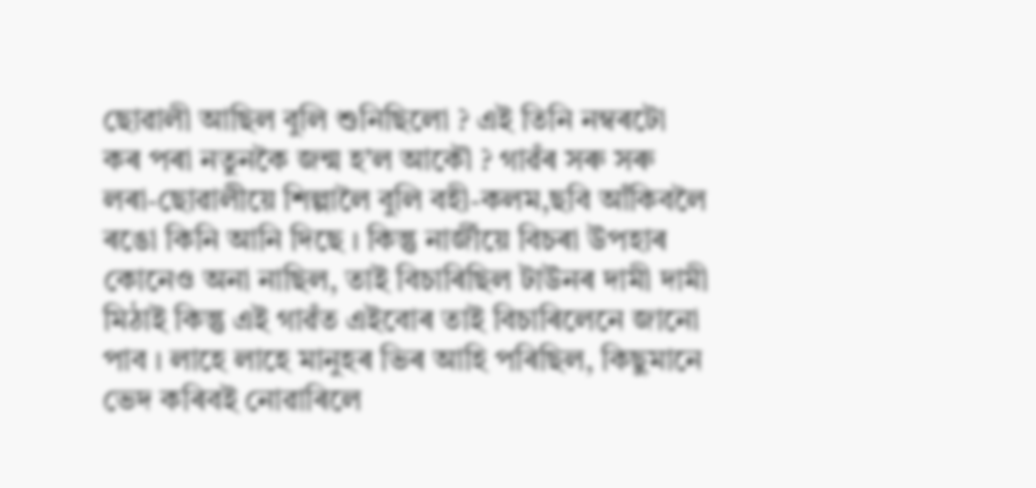ছোৱালী আছিল বুলি শুনিছিলো ? এই তিনি নম্বৰটো কৰ পৰা নতুনকৈ জন্ম হ’ল আকৌ ? গাৱঁৰ সৰু সৰু লৰা-ছোৱালীয়ে শিল্পালৈ বুলি বহী-কলম,ছবি আঁকিবলৈ ৰঙো কিনি আনি দিছে । কিন্তু নাৰ্জীয়ে বিচৰা উপহাৰ কোনেও অনা নাছিল, তাই বিচাৰিছিল টাউনৰ দামী দামী মিঠাই কিন্তু এই গাৱঁত এইবোৰ তাই বিচাৰিলেনে জানো পাব । লাহে লাহে মানুহৰ ভিৰ আহি পৰিছিল, কিছুমানে ভেদ কৰিবই নোৱাৰিলে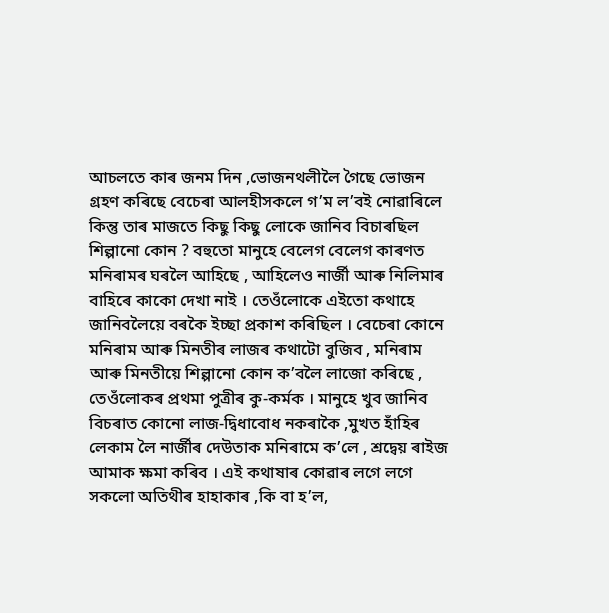আচলতে কাৰ জনম দিন ,ভোজনথলীলৈ গৈছে ভোজন গ্ৰহণ কৰিছে বেচেৰা আলহীসকলে গ’ম ল’বই নোৱাৰিলে কিন্তু তাৰ মাজতে কিছু কিছু লোকে জানিব বিচাৰছিল শিল্পানো কোন ? বহুতো মানুহে বেলেগ বেলেগ কাৰণত মনিৰামৰ ঘৰলৈ আহিছে , আহিলেও নাৰ্জী আৰু নিলিমাৰ বাহিৰে কাকো দেখা নাই । তেওঁলোকে এইতো কথাহে জানিবলৈয়ে বৰকৈ ইচ্ছা প্ৰকাশ কৰিছিল । বেচেৰা কোনে মনিৰাম আৰু মিনতীৰ লাজৰ কথাটো বুজিব , মনিৰাম আৰু মিনতীয়ে শিল্পানো কোন ক’বলৈ লাজো কৰিছে , তেওঁলোকৰ প্ৰথমা পুত্ৰীৰ কু-কৰ্মক । মানুহে খুব জানিব বিচৰাত কোনো লাজ-দ্বিধাবোধ নকৰাকৈ ,মুখত হাঁহিৰ লেকাম লৈ নাৰ্জীৰ দেউতাক মনিৰামে ক’লে , শ্ৰদ্বেয় ৰাইজ আমাক ক্ষমা কৰিব । এই কথাষাৰ কোৱাৰ লগে লগে সকলো অতিথীৰ হাহাকাৰ ,কি বা হ’ল,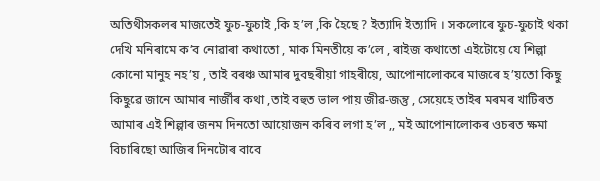অতিথীসকলৰ মাজতেই ফুচ-ফুচাই ,কি হ’ল ,কি হৈছে ? ইত্যাদি ইত্যাদি । সকলোৰে ফুচ-ফুচাই থকা দেখি মনিৰামে ক’ব নোৱাৰা কথাতো , মাক মিনতীয়ে ক’লে , ৰাইজ কথাতো এইটোয়ে যে শিল্পা কোনো মানুহ নহ’য় , তাই বৰঞ্চ আমাৰ দুবছৰীয়া গাহৰীয়ে, আপোনালোকৰে মাজৰে হ’য়তো কিছু কিছুৱে জানে আমাৰ নাৰ্জীৰ কথা ,তাই বহুত ভাল পায় জীৱ-জন্তু , সেয়েহে তাইৰ মৰমৰ খাটিৰত আমাৰ এই শিল্পাৰ জনম দিনতো আয়োজন কৰিব লগা হ’ল ,, মই আপোনালোকৰ ওচৰত ক্ষমা বিচাৰিছো আজিৰ দিনটোৰ বাবে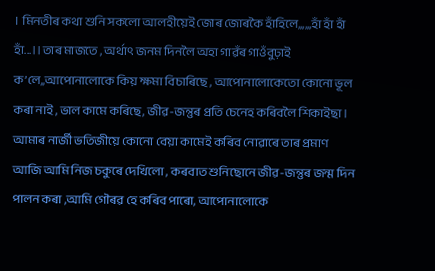। মিনতীৰ কথা শুনি সকলো আলহীয়েই জোৰ জোৰকৈ হাঁহিলে,,,,,,হাঁ হাঁ হাঁ হাঁ...।। তাৰ মাজতে , অৰ্থাৎ জনম দিনলৈ অহা গাৱঁৰ গাওঁবুঢ়াই ক’লে,,আপোনালোকে কিয় ক্ষমা বিচাৰিছে , আপোনালোকেতো কোনো ভূল কৰা নাই , ভাল কামে কৰিছে, জীৱ-জন্তুৰ প্ৰতি চেনেহ কৰিবলৈ শিকাইছা । আমাৰ নাৰ্জী ভতিজীয়ে কোনো বেয়া কামেই কৰিব নোৱাৰে তাৰ প্ৰমাণ আজি আমি নিজ চকুৰে দেখিলো , কৰবাত শুনিছোনে জীৱ-জন্তুৰ জন্ম দিন পালন কৰা ,আমি গৌৰৱ হে কৰিব পাৰো, আপোনালোকে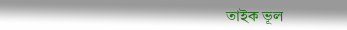তাইক ভূল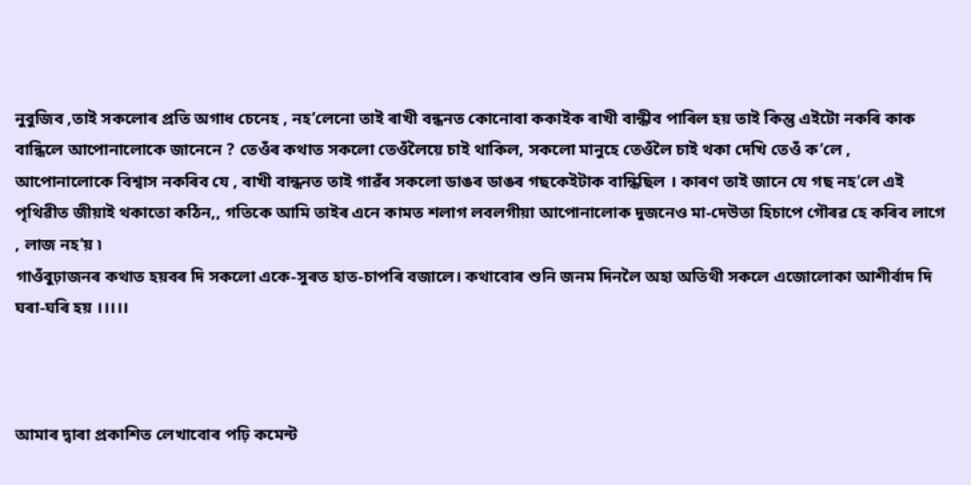নুবুজিব ,তাই সকলোৰ প্ৰতি অগাধ চেনেহ , নহ’লেনো তাই ৰাখী বন্ধনত কোনোবা ককাইক ৰাখী বান্ধীব পাৰিল হয় তাই কিন্তু এইটো নকৰি কাক বান্ধিলে আপোনালোকে জানেনে ? তেওঁৰ কথাত সকলো তেওঁলৈয়ে চাই থাকিল, সকলো মানুহে তেওঁলৈ চাই থকা দেখি তেওঁ ক’লে , আপোনালোকে বিশ্বাস নকৰিব যে , ৰাখী বান্ধনত তাই গাৱঁৰ সকলো ডাঙৰ ডাঙৰ গছকেইটাক বান্ধিছিল । কাৰণ তাই জানে যে গছ নহ’লে এই পৃথিৱীত জীয়াই থকাতো কঠিন,, গতিকে আমি তাইৰ এনে কামত শলাগ লবলগীয়া আপোনালোক দুজনেও মা-দেউতা হিচাপে গৌৰৱ হে কৰিব লাগে , লাজ নহ’য় ৷
গাওঁবুঢ়াজনৰ কথাত হয়বৰ দি সকলো একে-সুৰত হাত-চাপৰি বজালে। কথাবোৰ শুনি জনম দিনলৈ অহা অতিথী সকলে এজোলোকা আশীৰ্বাদ দি ঘৰা-ঘৰি হয় ।।।।।



আমাৰ দ্বাৰা প্ৰকাশিত লেখাবোৰ পঢ়ি কমেন্ট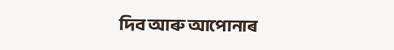দিব আৰু আপোনাৰ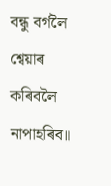বন্ধু বৰ্গলৈ শ্বেয়াৰ কৰিবলৈ নাপাহৰিব॥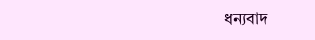ধন্যবাদ